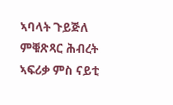ኣባላት ጉይጅለ ምቑጽጻር ሕብረት ኣፍሪቃ ምስ ናይቲ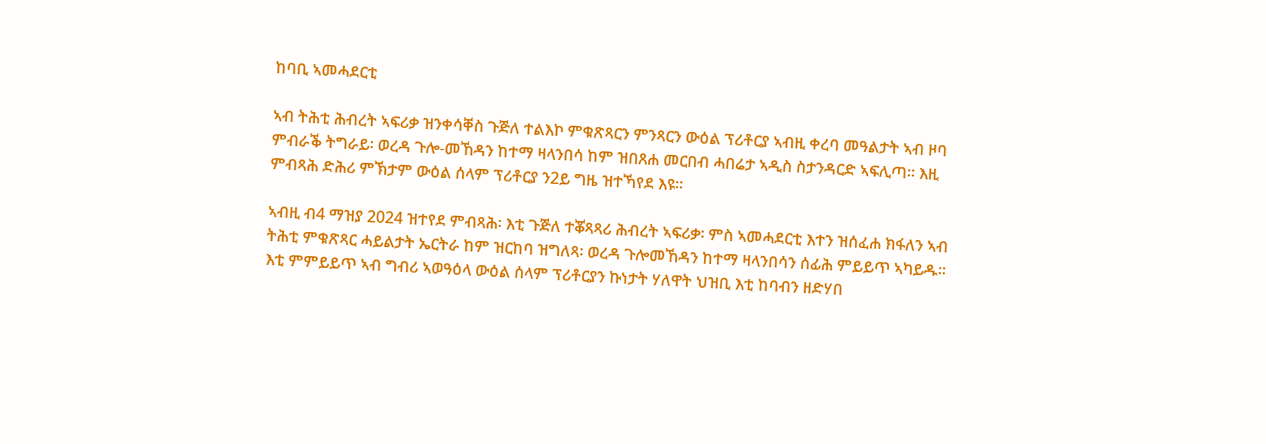ከባቢ ኣመሓደርቲ

ኣብ ትሕቲ ሕብረት ኣፍሪቃ ዝንቀሳቐስ ጉጅለ ተልእኮ ምቁጽጻርን ምንጻርን ውዕል ፕሪቶርያ ኣብዚ ቀረባ መዓልታት ኣብ ዞባ ምብራቕ ትግራይ፡ ወረዳ ጉሎ-መኸዳን ከተማ ዛላንበሳ ከም ዝበጸሐ መርበብ ሓበሬታ ኣዲስ ስታንዳርድ ኣፍሊጣ። እዚ ምብጻሕ ድሕሪ ምኽታም ውዕል ሰላም ፕሪቶርያ ን2ይ ግዜ ዝተኻየደ እዩ።

ኣብዚ ብ4 ማዝያ 2024 ዝተየደ ምብጻሕ፡ እቲ ጉጅለ ተቖጻጻሪ ሕብረት ኣፍሪቃ፡ ምስ ኣመሓደርቲ እተን ዝሰፈሐ ክፋለን ኣብ ትሕቲ ምቁጽጻር ሓይልታት ኤርትራ ከም ዝርከባ ዝግለጻ፡ ወረዳ ጉሎመኸዳን ከተማ ዛላንበሳን ሰፊሕ ምይይጥ ኣካይዱ። እቲ ምምይይጥ ኣብ ግብሪ ኣወዓዕላ ውዕል ሰላም ፕሪቶርያን ኩነታት ሃለዋት ህዝቢ እቲ ከባብን ዘድሃበ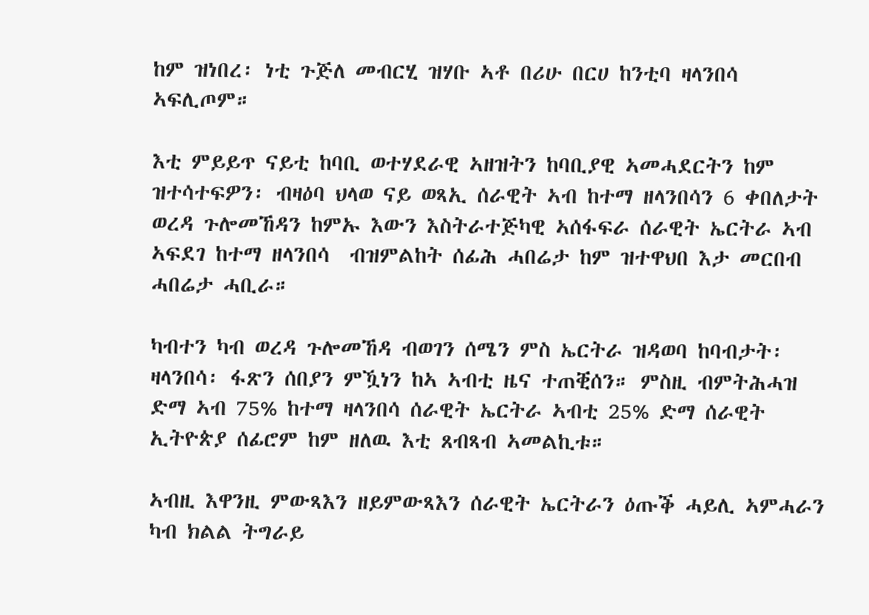ከም ዝነበረ፡ ነቲ ጉጅለ መብርሂ ዝሃቡ ኣቶ በሪሁ በርሀ ከንቲባ ዛላንበሳ  ኣፍሊጦም።

እቲ ምይይጥ ናይቲ ከባቢ ወተሃደራዊ ኣዘዝትን ከባቢያዊ ኣመሓደርትን ከም ዝተሳተፍዎን፡ ብዛዕባ ህላወ ናይ ወጻኢ ሰራዊት ኣብ ከተማ ዘላንበሳን 6 ቀበለታት ወረዳ ጉሎመኸዳን ከምኡ እውን እስትራተጅካዊ ኣሰፋፍራ ሰራዊት ኤርትራ ኣብ ኣፍደገ ከተማ ዘላንበሳ  ብዝምልከት ሰፊሕ ሓበሬታ ከም ዝተዋህበ እታ መርበብ ሓበሬታ ሓቢራ።

ካብተን ካብ ወረዳ ጉሎመኸዳ ብወገን ሰሜን ምስ ኤርትራ ዝዳወባ ከባብታት፡ ዛላንበሳ፡ ፋጽን ሰበያን ምዃነን ከኣ ኣብቲ ዜና ተጠቒሰን። ምስዚ ብምትሕሓዝ ድማ ኣብ 75% ከተማ ዛላንበሳ ሰራዊት ኤርትራ ኣብቲ 25% ድማ ሰራዊት ኢትዮጵያ ሰፊሮም ከም ዘለዉ እቲ ጸብጻብ ኣመልኪቱ።

ኣብዚ እዋንዚ ምውጻእን ዘይምውጻእን ሰራዊት ኤርትራን ዕጡቕ ሓይሊ ኣምሓራን ካብ ክልል ትግራይ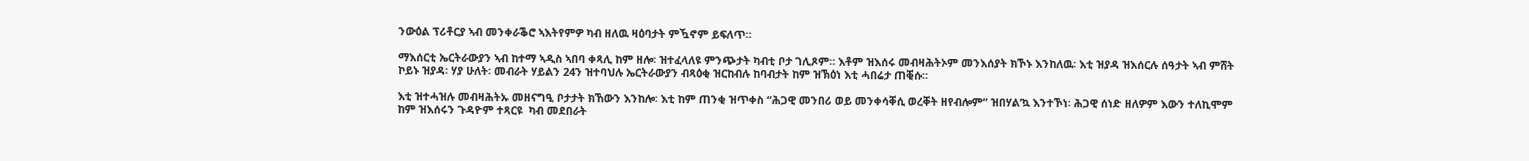ንውዕል ፕሪቶርያ ኣብ መንቀራቕሮ ኣእትየምዎ ካብ ዘለዉ ዛዕባታት ምዃኖም ይፍለጥ።

ማእሰርቲ ኤርትራውያን ኣብ ከተማ ኣዲስ ኣበባ ቀጻሊ ከም ዘሎ፡ ዝተፈላለዩ ምንጭታት ካብቲ ቦታ ገሊጾም። እቶም ዝእሰሩ መብዛሕትኦም መንእሰያት ክኾኑ እንከለዉ፡ እቲ ዝያዳ ዝእሰርሉ ሰዓታት ኣብ ምሸት ኮይኑ ዝያዳ፡ ሃያ ሁለት፡ መብራት ሃይልን 24ን ዝተባህሉ ኤርትራውያን ብጻዕቂ ዝርከብሉ ከባብታት ከም ዝኽዕነ እቲ ሓበሬታ ጠቒሱ።

እቲ ዝተሓዝሉ መብዛሕትኡ መዘናግዒ ቦታታት ክኸውን እንከሎ፡ እቲ ከም ጠንቂ ዝጥቀስ “ሕጋዊ መንበሪ ወይ መንቀሳቐሲ ወረቐት ዘየብሎም” ዝበሃል’ኳ እንተኾነ፡ ሕጋዊ ሰነድ ዘለዎም እውን ተለኪሞም ከም ዝእሰሩን ጉዳዮም ተጻርዩ  ካብ መደበራት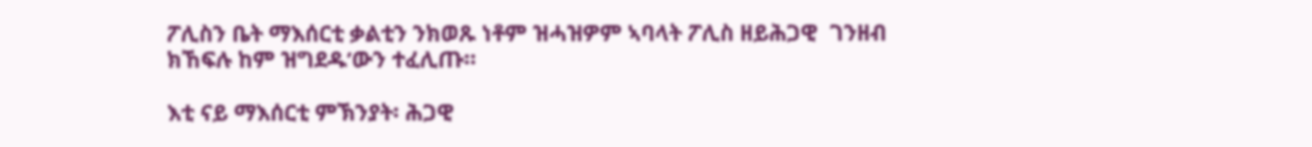ፖሊስን ቤት ማእሰርቲ ቃልቲን ንክወጹ ነቶም ዝሓዝዎም ኣባላት ፖሊስ ዘይሕጋዊ  ገንዘብ ክኸፍሉ ከም ዝግደዱ’ውን ተፈሊጡ።

እቲ ናይ ማእሰርቲ ምኽንያት፡ ሕጋዊ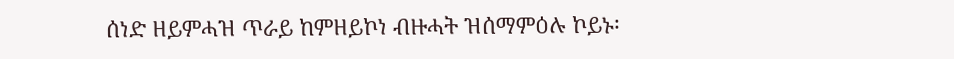ሰነድ ዘይምሓዝ ጥራይ ከምዘይኮነ ብዙሓት ዝሰማምዕሉ ኮይኑ፡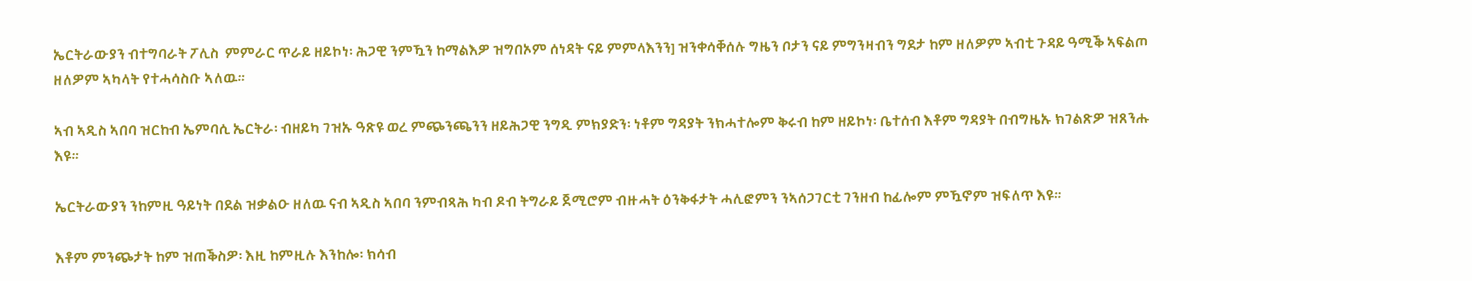ኤርትራውያን ብተግባራት ፖሊስ  ምምራር ጥራይ ዘይኮነ፡ ሕጋዊ ንምዃን ከማልእዎ ዝግበኦም ሰነዳት ናይ ምምላእንን] ዝንቀሳቐሰሉ ግዜን ቦታን ናይ ምግንዛብን ግደታ ከም ዘለዎም ኣብቲ ጉዳይ ዓሚቕ ኣፍልጦ ዘለዎም ኣካላት የተሓሳስቡ ኣለዉ።

ኣብ ኣዲስ ኣበባ ዝርከብ ኤምባሲ ኤርትራ፡ ብዘይካ ገዝኡ ዓጽዩ ወረ ምጭንጫንን ዘይሕጋዊ ንግዲ ምክያድን፡ ነቶም ግዳያት ንክሓተሎም ቅሩብ ከም ዘይኮነ፡ ቤተሰብ እቶም ግዳያት በብግዜኡ ክገልጽዎ ዝጸንሑ  እዩ።

ኤርትራውያን ንከምዚ ዓይነት በደል ዝቃልዑ ዘለዉ ናብ ኣዲስ ኣበባ ንምብጻሕ ካብ ዶብ ትግራይ ጀሚሮም ብዙሓት ዕንቅፋታት ሓሊፎምን ንኣሰጋገርቲ ገንዘብ ከፊሎም ምዃኖም ዝፍለጥ እዩ።

እቶም ምንጭታት ከም ዝጠቕስዎ፡ እዚ ከምዚሉ እንከሎ፡ ክሳብ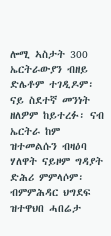ሎሚ ኣስታት 300 ኤርትራውያን ብዘይ ድሌቶም ተገዲዶም፡ ናይ ስደተኛ መንነት ዘለዎም ከይተረፉ፡ ናብ ኤርትራ ከም ዝተመልሱን ብዛዕባ ሃለዋት ናይዞም ግዳያት ድሕሪ ምምላሶም፡ ብምምሕዳር ህግደፍ  ዝተዋህበ ሓበሬታ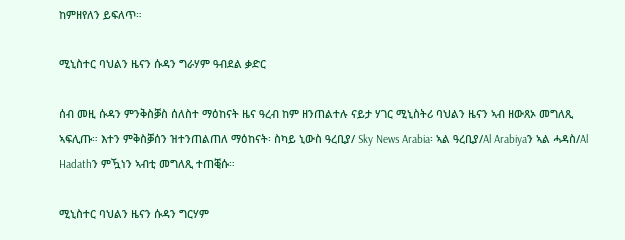ከምዘየለን ይፍለጥ።

ሚኒስተር ባህልን ዜናን ሱዳን ግራሃም ዓብደል ቃድር

ሰብ መዚ ሱዳን ምንቅስቓስ ሰለስተ ማዕከናት ዜና ዓረብ ከም ዘንጠልተሉ ናይታ ሃገር ሚኒስትሪ ባህልን ዜናን ኣብ ዘውጸኦ መግለጺ ኣፍሊጡ። እተን ምቅስቓሰን ዝተንጠልጠለ ማዕከናት፡ ስካይ ኒውስ ዓረቢያ/ Sky News Arabia፡ ኣል ዓረቢያ/Al Arabiyaን ኣል ሓዳስ/Al Hadathን ምዃነን ኣብቲ መግለጺ ተጠቒሱ።

ሚኒስተር ባህልን ዜናን ሱዳን ግርሃም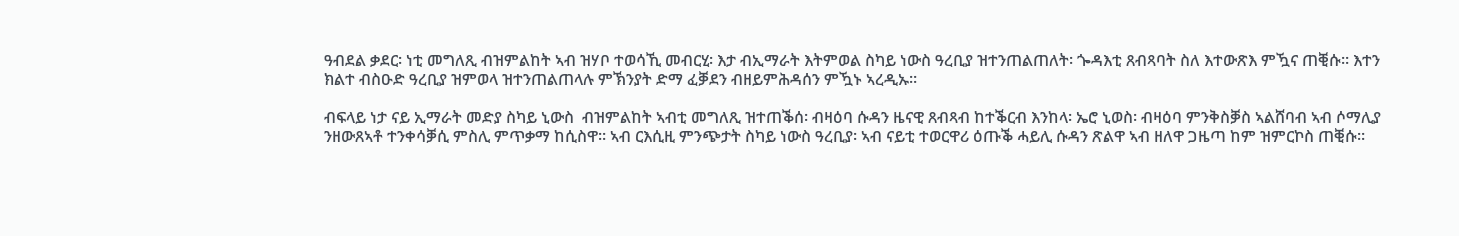ዓብደል ቃደር፡ ነቲ መግለጺ ብዝምልከት ኣብ ዝሃቦ ተወሳኺ መብርሂ፡ እታ ብኢማራት እትምወል ስካይ ነውስ ዓረቢያ ዝተንጠልጠለት፡ ጐዳእቲ ጸብጻባት ስለ እተውጽእ ምዃና ጠቒሱ። እተን ክልተ ብስዑድ ዓረቢያ ዝምወላ ዝተንጠልጠላሉ ምኽንያት ድማ ፈቓደን ብዘይምሕዳሰን ምዃኑ ኣረዲኡ።

ብፍላይ ነታ ናይ ኢማራት መድያ ስካይ ኒውስ  ብዝምልከት ኣብቲ መግለጺ ዝተጠቕሰ፡ ብዛዕባ ሱዳን ዜናዊ ጸብጻብ ከተቕርብ እንከላ፡ ኤሮ ኒወስ፡ ብዛዕባ ምንቅስቓስ ኣልሸባብ ኣብ ሶማሊያ ንዘውጸኣቶ ተንቀሳቓሲ ምስሊ ምጥቃማ ከሲስዋ። ኣብ ርእሲዚ ምንጭታት ስካይ ነውስ ዓረቢያ፡ ኣብ ናይቲ ተወርዋሪ ዕጡቕ ሓይሊ ሱዳን ጽልዋ ኣብ ዘለዋ ጋዜጣ ከም ዝምርኮስ ጠቒሱ።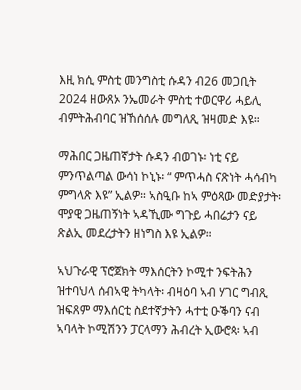እዚ ክሲ ምስቲ መንግስቲ ሱዳን ብ26 መጋቢት 2024 ዘውጸኦ ንኤመራት ምስቲ ተወርዋሪ ሓይሊ ብምትሕብባር ዝኸሰሰሉ መግለጺ ዝዛመድ እዩ።

ማሕበር ጋዜጠኛታት ሱዳን ብወገኑ፡ ነቲ ናይ ምንጥልጣል ውሳነ ኮኒኑ፡ “ ምጥሓስ ናጽነት ሓሳብካ ምግላጽ እዩ” ኢልዎ። ኣስዒቡ ከኣ ምዕጻው መድያታት፡ ሞያዊ ጋዜጠኝነት ኣዳኺሙ ግጉይ ሓበሬታን ናይ ጽልኢ መደረታትን ዘነግስ እዩ ኢልዎ።

ኣህጉራዊ ፕሮጀክት ማእሰርትን ኮሚተ ንፍትሕን ዝተባህላ ሰብኣዊ ትካላት፡ ብዛዕባ ኣብ ሃገር ግብጺ ዝፍጸም ማእሰርቲ ስደተኛታትን ሓተቲ ዑቕባን ናብ ኣባላት ኮሚሽንን ፓርላማን ሕብረት ኢውሮጳ፡ ኣብ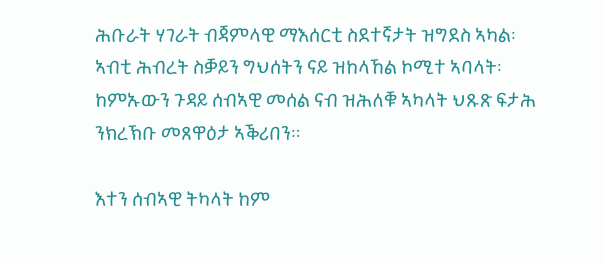ሕቡራት ሃገራት ብጃምላዊ ማእሰርቲ ስደተኛታት ዝግደስ ኣካል፡ ኣብቲ ሕብረት ስቓይን ግህሰትን ናይ ዝከላኸል ኮሚተ ኣባላት፡ ከምኡውን ጉዳይ ሰብኣዊ መሰል ናብ ዝሕለቑ ኣካላት ህጹጽ ፍታሕ ንክረኽቡ መጸዋዕታ ኣቕሪበን።

እተን ሰብኣዊ ትካላት ከም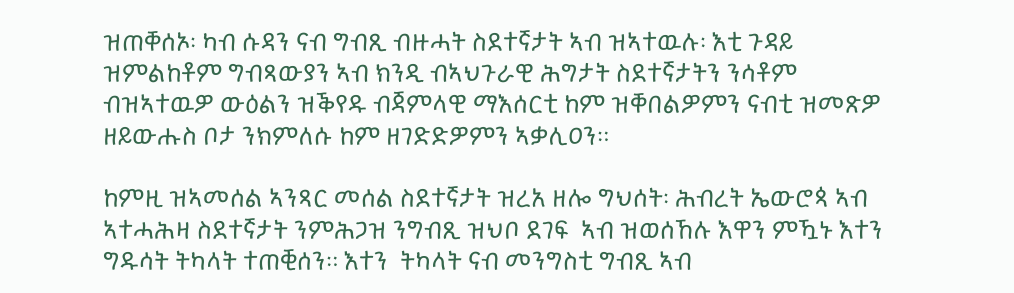ዝጠቐሰኦ፡ ካብ ሱዳን ናብ ግብጺ ብዙሓት ስደተኛታት ኣብ ዝኣተዉሉ፡ እቲ ጉዳይ ዝምልከቶም ግብጻውያን ኣብ ክንዲ ብኣህጉራዊ ሕግታት ስደተኛታትን ንሳቶም ብዝኣተዉዎ ውዕልን ዝቕየዱ ብጃምላዊ ማእሰርቲ ከም ዝቐበልዎምን ናብቲ ዝመጽዎ ዘይውሑስ ቦታ ንክምለሱ ከም ዘገድድዎምን ኣቃሊዐን።

ከምዚ ዝኣመሰል ኣንጻር መሰል ስደተኛታት ዝረአ ዘሎ ግህሰት፡ ሕብረት ኤውሮጳ ኣብ ኣተሓሕዛ ስደተኛታት ንምሕጋዝ ንግብጺ ዝህቦ ደገፍ  ኣብ ዝወሰኸሉ እዋን ምዃኑ እተን ግዱሳት ትካላት ተጠቒሰን። እተን  ትካላት ናብ መንግስቲ ግብጺ ኣብ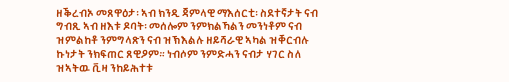ዘቕረብኦ መጸዋዕታ፡ ኣብ ክንዲ ጃምላዊ ማእሰርቲ፡ ስደተኛታት ናብ ግብጺ ኣብ ዘእቱ ዶባት፡ መሰሎም ንምክልኻልን መንነቶም ናብ ዝምልከቶ ንምግላጽን ናብ ዝኽእልሉ ዘይሻራዊ ኣካል ዝቐርብሉ ኩነታት ንክፍጠር ጸዊዖም። ነብሶም ንምድሓን ናብታ ሃገር ስለ ዝኣትዉ ቪዛ ንከይሕተቱ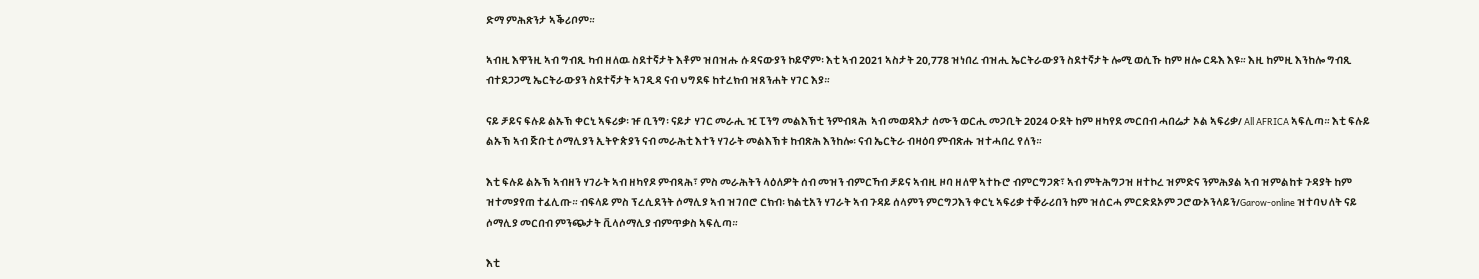ድማ ምሕጽንታ ኣቕሪቦም።

ኣብዚ እዋንዚ ኣብ ግብጺ ካብ ዘለዉ ስደተኛታት እቶም ዝበዝሑ ሱዳናውያን ኮይኖም፡ እቲ ኣብ 2021 ኣስታት 20,778 ዝነበረ ብዝሒ ኤርትራውያን ስደተኛታት ሎሚ ወሲኹ ከም ዘሎ ርዱእ እዩ። እዚ ከምዚ እንከሎ ግብጺ ብተደጋጋሚ ኤርትራውያን ስደተኛታት ኣገዲዳ ናብ ህግደፍ ከተረክብ ዝጸንሐት ሃገር እያ።

ናይ ቻይና ፍሉይ ልኡኽ ቀርኒ ኣፍሪቃ፡ ዡ ቢንግ፡ ናይታ ሃገር መራሒ ዢ ፒንግ መልእኽቲ ንምብጻሕ  ኣብ መወዳእታ ሰሙን ወርሒ መጋቢት 2024 ዑደት ከም ዘካየደ መርበብ ሓበሬታ ኦል ኣፍሪቃ/ All AFRICA ኣፍሊጣ። እቲ ፍሉይ ልኡኽ ኣብ ጅቡቲ ሶማሊያን ኢትዮጵያን ናብ መራሕቲ እተን ሃገራት መልእኽቱ ከብጽሕ እንከሎ፡ ናብ ኤርትራ ብዛዕባ ምብጽሑ ዝተሓበረ የለን።

እቲ ፍሉይ ልኡኽ ኣብዘን ሃገራት ኣብ ዘካየዶ ምብጻሕ፣ ምስ መራሕትን ላዕለዎት ሰብ መዝን ብምርኻብ ቻይና ኣብዚ ዞባ ዘለዋ ኣተኩሮ ብምርግጋጽ፣ ኣብ ምትሕግጋዝ ዘተኮረ ዝምድና ንምሕያል ኣብ ዝምልከቱ ጉዳያት ከም ዝተመያየጠ ተፈሊጡ። ብፍላይ ምስ ፕረሲደንት ሶማሊያ ኣብ ዝገበሮ ርክብ፡ ክልቲአን ሃገራት ኣብ ጉዳይ ሰላምን ምርግጋእን ቀርኒ ኣፍሪቃ ተቐራሪበን ከም ዝሰርሓ ምርድደኦም ጋሮውኦንላይን/Garow-online ዝተባህለት ናይ ሶማሊያ መርበብ ምንጭታት ቪላሶማሊያ ብምጥቃስ ኣፍሊጣ።

እቲ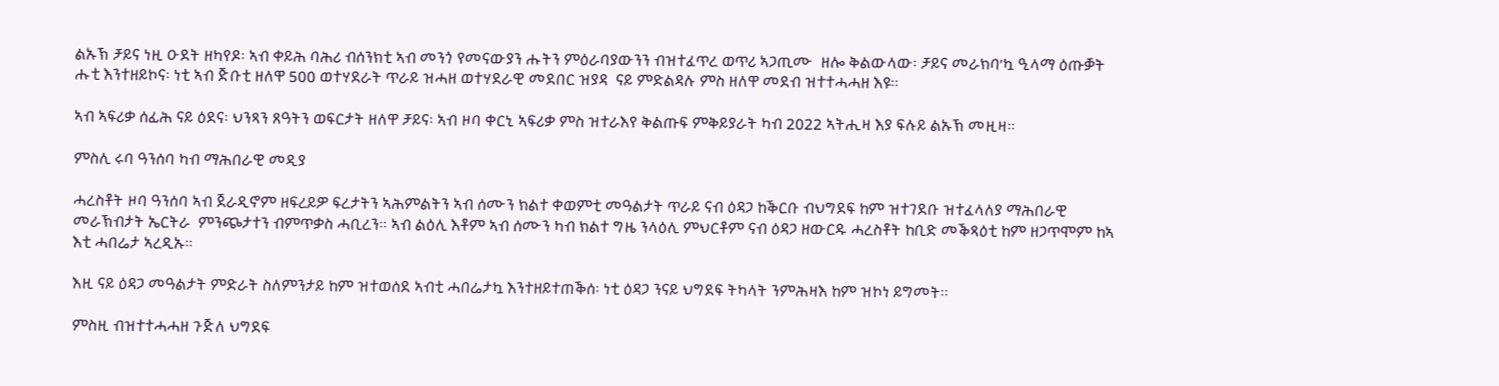ልኡኽ ቻይና ነዚ ዑደት ዘካየዶ፡ ኣብ ቀይሕ ባሕሪ ብሰንክቲ ኣብ መንጎ የመናውያን ሑትን ምዕራባያውንን ብዝተፈጥረ ወጥሪ ኣጋጢሙ  ዘሎ ቅልውላው፡ ቻይና መራክባ’ኳ ዒላማ ዕጡቓት ሑቲ እንተዘይኮና፡ ነቲ ኣብ ጅቡቲ ዘለዋ 500 ወተሃደራት ጥራይ ዝሓዘ ወተሃደራዊ መደበር ዝያዳ  ናይ ምድልዳሉ ምስ ዘለዋ መደብ ዝተተሓሓዘ እዩ።

ኣብ ኣፍሪቃ ሰፊሕ ናይ ዕደና፡ ህንጻን ጸዓትን ወፍርታት ዘለዋ ቻይና፡ ኣብ ዞባ ቀርኒ ኣፍሪቃ ምስ ዝተራእየ ቅልጡፍ ምቅይያራት ካብ 2022 ኣትሒዛ እያ ፍሉይ ልኡኽ መዚዛ።

ምስሊ ሩባ ዓንሰባ ካብ ማሕበራዊ መዲያ

ሓረስቶት ዞባ ዓንሰባ ኣብ ጀራዲኖም ዘፍረይዎ ፍረታትን ኣሕምልትን ኣብ ሰሙን ክልተ ቀወምቲ መዓልታት ጥራይ ናብ ዕዳጋ ከቕርቡ ብህግደፍ ከም ዝተገደቡ ዝተፈላለያ ማሕበራዊ መራኽብታት ኤርትራ  ምንጭታተን ብምጥቃስ ሓቢረን። ኣብ ልዕሊ እቶም ኣብ ሰሙን ካብ ክልተ ግዜ ንላዕሊ ምህርቶም ናብ ዕዳጋ ዘውርዱ ሓረስቶት ከቢድ መቕጻዕቲ ከም ዘጋጥሞም ከኣ እቲ ሓበሬታ ኣረዲኡ።

እዚ ናይ ዕዳጋ መዓልታት ምድራት ስለምንታይ ከም ዝተወሰደ ኣብቲ ሓበሬታኳ እንተዘይተጠቕሰ፡ ነቲ ዕዳጋ ንናይ ህግደፍ ትካላት ንምሕዛእ ከም ዝኮነ ይግመት።

ምስዚ ብዝተተሓሓዘ ጉጅለ ህግደፍ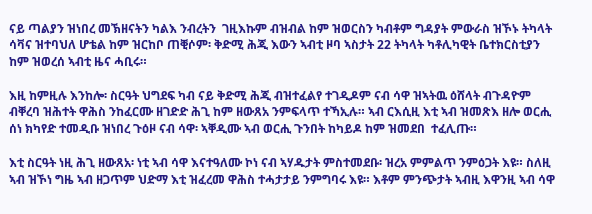ናይ ጣልያን ዝነበረ መኽዘናትን ካልእ ንብረትን  ገዚእኩም ብዝብል ከም ዝወርስን ካብቶም ግዳያት ምውራስ ዝኾኑ ትካላት ሳቫና ዝተባህለ ሆቴል ከም ዝርከቦ ጠቒሶም፡ ቅድሚ ሕጂ እውን ኣብቲ ዞባ ኣስታት 22 ትካላት ካቶሊካዊት ቤተክርስቲያን ከም ዝወረሰ ኣብቲ ዜና ሓቢሩ።

እዚ ከምዚሉ እንከሎ፡ ስርዓት ህግደፍ ካብ ናይ ቅድሚ ሕጂ ብዝተፈልየ ተገዲዶም ናብ ሳዋ ዝኣትዉ ዕሸላት ብጉዳዮም ብቐረባ ዝሕተት ዋሕስ ንከፈርሙ ዘገድድ ሕጊ ከም ዘውጸአ ንምፍላጥ ተኻኢሉ። ኣብ ርእሲዚ እቲ ኣብ ዝመጽእ ዘሎ ወርሒ ሰነ ክካየድ ተመዲቡ ዝነበረ ጉዕዞ ናብ ሳዋ፡ ኣቐዲሙ ኣብ ወርሒ ጉንበት ከካይዶ ከም ዝመደበ  ተፈሊጡ።

እቲ ስርዓት ነዚ ሕጊ ዘውጸአ፡ ነቲ ኣብ ሳዋ እናተዓለሙ ኮነ ናብ ኣሃዱታት ምስተመደቡ፡ ዝረአ ምምልጥ ንምዕጋት እዩ። ስለዚ ኣብ ዝኾነ ግዜ ኣብ ዘጋጥም ህድማ እቲ ዝፈረመ ዋሕስ ተሓታታይ ንምግባሩ እዩ። እቶም ምንጭታት ኣብዚ እዋንዚ ኣብ ሳዋ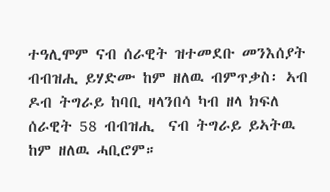ተዓሊሞም ናብ ሰራዊት ዝተመደቡ መንእሰያት ብብዝሒ ይሃድሙ ከም ዘለዉ ብምጥቃስ፡ ኣብ ዶብ ትግራይ ከባቢ ዛላንበሳ ካብ ዘላ ክፍለ ሰራዊት 58 ብብዝሒ  ናብ ትግራይ ይኣትዉ ከም ዘለዉ ሓቢሮም።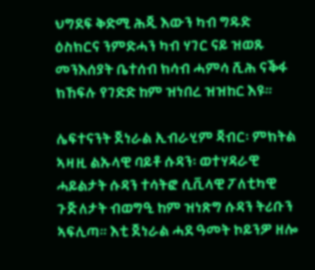ህግደፍ ቅድሚ ሕጂ እውን ካብ ግዱድ ዕስክርና ንምድሓን ካብ ሃገር ናይ ዝወጹ መንእሰያት ቤተሰብ ክሳብ ሓምሳ ሺሕ ናቕፋ ክኸፍሉ የገድድ ከም ዝነበረ ዝዝከር እዩ።

ሌፍተናንት ጀነራል ኢብራሂም ጃብር፡ ምክትል ኣዛዚ ልኡላዊ ባይቶ ሱዳን፡ ወተሃዳራዊ ሓይልታት ሱዳን ተሳትፎ ሲቪላዊ ፖለቲካዊ ጉጅለታት ብወግዒ ከም ዝነጽግ ሱዳን ትሪቡን ኣፍሊጣ። እቲ ጀነራል ሓደ ዓመት ኮይንዎ ዘሎ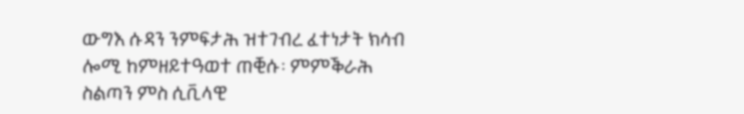ውግእ ሱዳን ንምፍታሕ ዝተገብረ ፈተነታት ክሳብ ሎሚ ከምዘይተዓወተ ጠቒሱ፡ ምምቕራሕ ስልጣን ምስ ሲቪላዊ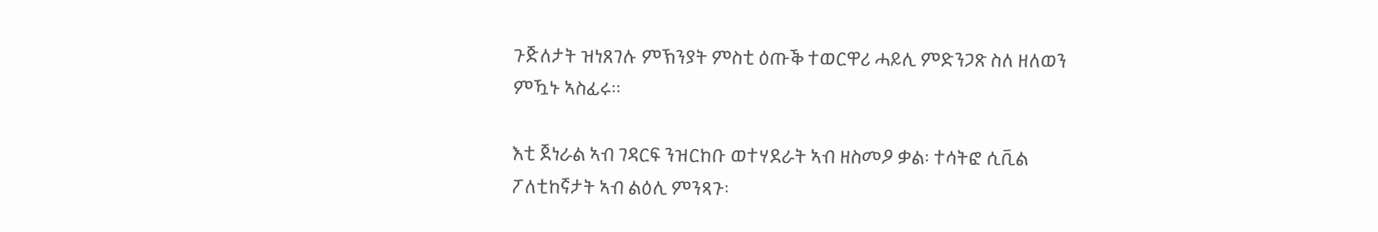ጉጅለታት ዝነጸገሉ ምኽንያት ምስቲ ዕጡቕ ተወርዋሪ ሓይሊ ምድንጋጽ ስለ ዘለወን ምዃኑ ኣስፊሩ።

እቲ ጀነራል ኣብ ገዳርፍ ንዝርከቡ ወተሃደራት ኣብ ዘስመዖ ቃል፡ ተሳትፎ ሲቪል ፖለቲከኛታት ኣብ ልዕሊ ምንጻጉ፡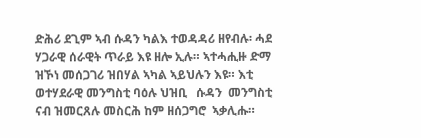ድሕሪ ደጊም ኣብ ሱዳን ካልእ ተወዳዳሪ ዘየብሉ፡ ሓደ ሃጋራዊ ሰራዊት ጥራይ እዩ ዘሎ ኢሉ። ኣተሓሒዙ ድማ  ዝኾነ መሰጋገሪ ዝበሃል ኣካል ኣይህሉን እዩ። እቲ ወተሃደራዊ መንግስቲ ባዕሉ ህዝቢ   ሱዳን  መንግስቲ ናብ ዝመርጸሉ መስርሕ ከም ዘሰጋግሮ  ኣቃሊሑ።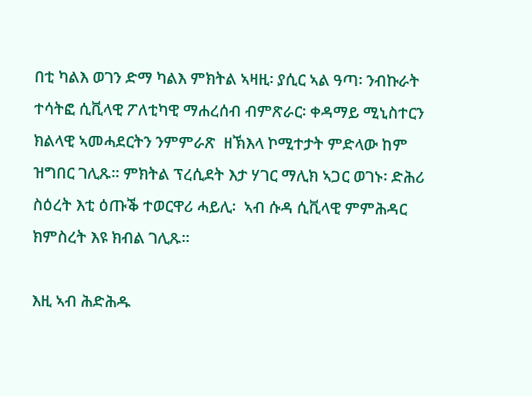በቲ ካልእ ወገን ድማ ካልእ ምክትል ኣዛዚ፡ ያሲር ኣል ዓጣ፡ ንብኩራት ተሳትፎ ሲቪላዊ ፖለቲካዊ ማሐረሰብ ብምጽራር፡ ቀዳማይ ሚኒስተርን ክልላዊ ኣመሓደርትን ንምምራጽ  ዘኽእላ ኮሚተታት ምድላው ከም ዝግበር ገሊጹ። ምክትል ፕረሲደት እታ ሃገር ማሊክ ኣጋር ወገኑ፡ ድሕሪ ስዕረት እቲ ዕጡቕ ተወርዋሪ ሓይሊ፡  ኣብ ሱዳ ሲቪላዊ ምምሕዳር ክምስረት እዩ ክብል ገሊጹ።

እዚ ኣብ ሕድሕዱ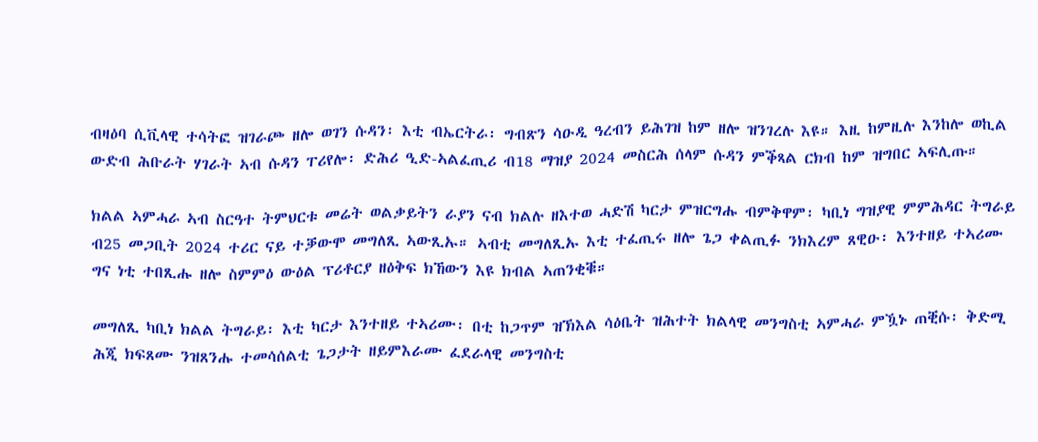ብዛዕባ ሲቪላዊ ተሳትፎ ዝገራጮ ዘሎ ወገን ሱዳን፡ እቲ ብኤርትራ፡ ግብጽን ሳዑዲ ዓረብን ይሕገዝ ከም ዘሎ ዝንገረሉ እዩ። እዚ ከምዚሉ እንከሎ ወኪል ውድብ ሕቡራት ሃገራት ኣብ ሱዳን ፐሪየሎ፡ ድሕሪ ዒድ-ኣልፈጢሪ ብ18 ማዝያ 2024 መስርሕ ሰላም ሱዳን ምቕጻል ርክብ ከም ዝግበር ኣፍሊጡ።

ክልል ኣምሓራ ኣብ ስርዓተ ትምህርቱ መሬት ወልቃይትን ራያን ናብ ክልሉ ዘእተወ ሓድሽ ካርታ ምዝርግሑ ብምቅዋም፡ ካቢነ ግዝያዊ ምምሕዳር ትግራይ ብ25 መጋቢት 2024 ተሪር ናይ ተቓውሞ መግለጺ ኣውጺኡ። ኣብቲ መግለጺኡ እቲ ተፈጢሩ ዘሎ ጌጋ ቀልጢፉ ንክእረም ጸዊዑ፡ እንተዘይ ተኣሪሙ ግና ነቲ ተበጺሑ ዘሎ ስምምዕ ውዕል ፕሪቶርያ ዘዕቅፍ ክኸውን እዩ ክብል ኣጠንቂቑ።

መግለጺ ካቢነ ክልል ትግራይ፡ እቲ ካርታ እንተዘይ ተኣሪሙ፡ በቲ ከጋጥም ዝኽእል ሳዕቤት ዝሕተት ክልላዊ መንግስቲ ኣምሓራ ምዃኑ ጠቒሱ፡ ቅድሚ ሕጂ ክፍጸሙ ንዝጸንሑ ተመሳሰልቲ ጌጋታት ዘይምእራሙ ፈደራላዊ መንግስቲ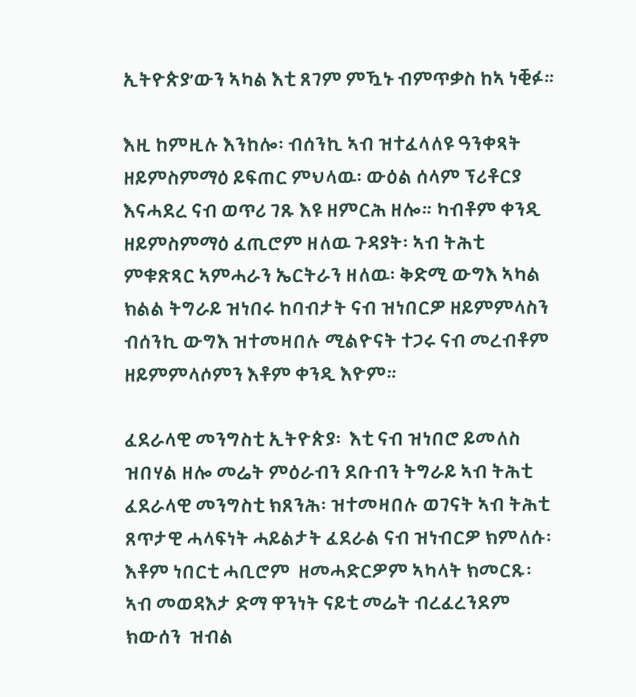ኢትዮጵያ’ውን ኣካል እቲ ጸገም ምዃኑ ብምጥቃስ ከኣ ነቒፉ።

እዚ ከምዚሉ እንከሎ፡ ብሰንኪ ኣብ ዝተፈላለዩ ዓንቀጻት ዘይምስምማዕ ይፍጠር ምህላዉ፡ ውዕል ሰላም ፕሪቶርያ እናሓደረ ናብ ወጥሪ ገጹ እዩ ዘምርሕ ዘሎ። ካብቶም ቀንዲ ዘይምስምማዕ ፈጢሮም ዘለዉ ጉዳያት፡ ኣብ ትሕቲ ምቁጽጻር ኣምሓራን ኤርትራን ዘለዉ፡ ቅድሚ ውግእ ኣካል ክልል ትግራይ ዝነበሩ ከባብታት ናብ ዝነበርዎ ዘይምምላስን ብሰንኪ ውግእ ዝተመዛበሉ ሚልዮናት ተጋሩ ናብ መረብቶም ዘይምምላሶምን እቶም ቀንዲ እዮም።

ፈደራላዊ መንግስቲ ኢትዮጵያ፡  እቲ ናብ ዝነበሮ ይመለስ ዝበሃል ዘሎ መሬት ምዕራብን ደቡብን ትግራይ ኣብ ትሕቲ ፈደራላዊ መንግስቲ ክጸንሕ፡ ዝተመዛበሉ ወገናት ኣብ ትሕቲ ጸጥታዊ ሓላፍነት ሓይልታት ፈደራል ናብ ዝነብርዎ ክምለሱ፡ እቶም ነበርቲ ሓቢሮም  ዘመሓድርዎም ኣካላት ክመርጹ፡ ኣብ መወዳእታ ድማ ዋንነት ናይቲ መሬት ብረፈረንደም ክውሰን  ዝብል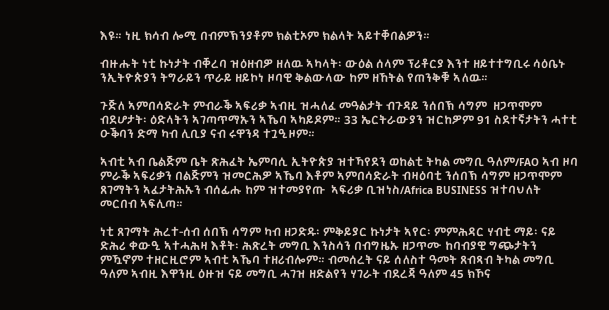እዩ። ነዚ ክሳብ ሎሚ በብምኽንያቶም ክልቲኦም ክልላት ኣይተቐበልዎን።

ብዙሑት ነቲ ኩነታት ብቐረባ ዝዕዘብዎ ዘለዉ ኣካላት፡ ውዕል ሰላም ፕሪቶርያ እንተ ዘይተተግቢሩ ሳዕቤኑ ንኢትዮጵያን ትግራይን ጥራይ ዘይኮነ ዞባዊ ቅልውላው ከም ዘኸትል የጠንቅቑ ኣለዉ።

ጉጅለ ኣምበሳድራት ምብራቕ ኣፍሪቃ ኣብዚ ዝሓለፈ መዓልታት ብጉዳይ ንሰበኽ ሳግም  ዘጋጥሞም ብደሆታት፡ ዕድላትን ኣገጣጥማኡን ኣኼባ ኣካይዶም። 33 ኤርትራውያን ዝርከዎም 91 ስደተኛታትን ሓተቲ ዑቕባን ድማ ካብ ሊቢያ ናብ ሩዋንዳ ተጓዒዞም።

ኣብቲ ኣብ ቤልጅም ቤት ጽሕፈት ኤምባሲ ኢትዮጵያ ዝተኻየደን ወከልቲ ትካል መግቢ ዓለም/FAO ኣብ ዞባ ምራቕ ኣፍሪቃን በልጅምን ዝመርሕዎ ኣኼባ እቶም ኣምበሳድራት ብዛዕባቲ ንሰበኽ ሳግም ዘጋጥሞም ጸገማትን ኣፈታትሕኡን ብሰፊሑ ከም ዝተመያየጡ  ኣፍሪቃ ቢዝነስ/Africa BUSINESS ዝተባህለት መርበብ ኣፍሊጣ።

ነቲ ጸገማት ሕረተ-ሰብ ሰበኽ ሳግም ካብ ዘጋድዱ፡ ምቅይያር ኩነታት ኣየር፡ ምምሕዳር ሃብቲ ማይ፡ ናይ ድሕሪ ቀውዒ ኣተሓሕዛ እቶት፡ ሕጽረት መግቢ እንስሳን በብግዜኡ ዘጋጥሙ ከባብያዊ ግጭታትን ምዃኖም ተዘርዚሮም ኣብቲ ኣኼባ ተዘሪብሎም። ብመሰረት ናይ ሰለስተ ዓመት ጸብጻብ ትካል መግቢ ዓለም ኣብዚ እዋንዚ ዕዙዝ ናይ መግቢ ሓገዝ ዘድልየን ሃገራት ብደረጃ ዓለም 45 ክኾና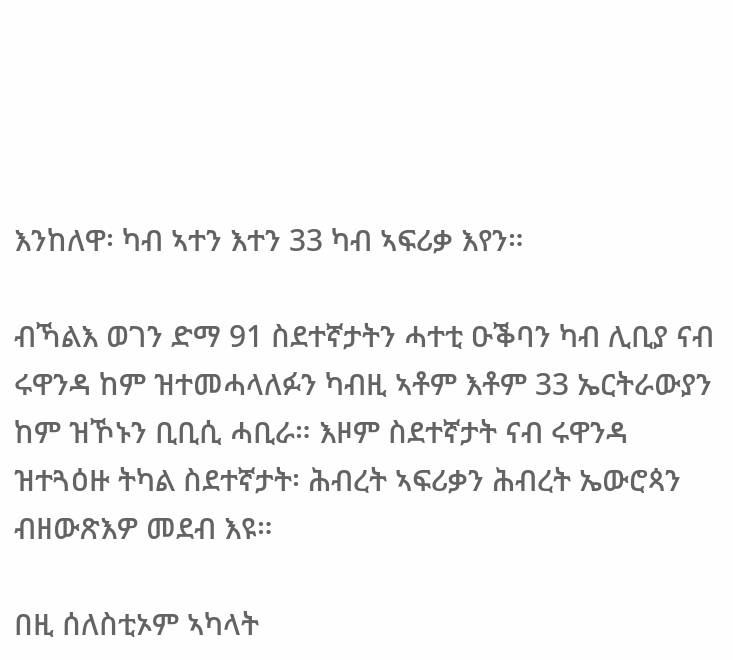እንከለዋ፡ ካብ ኣተን እተን 33 ካብ ኣፍሪቃ እየን።

ብኻልእ ወገን ድማ 91 ስደተኛታትን ሓተቲ ዑቕባን ካብ ሊቢያ ናብ ሩዋንዳ ከም ዝተመሓላለፉን ካብዚ ኣቶም እቶም 33 ኤርትራውያን ከም ዝኾኑን ቢቢሲ ሓቢራ። እዞም ስደተኛታት ናብ ሩዋንዳ ዝተጓዕዙ ትካል ስደተኛታት፡ ሕብረት ኣፍሪቃን ሕብረት ኤውሮጳን ብዘውጽእዎ መደብ እዩ።

በዚ ሰለስቲኦም ኣካላት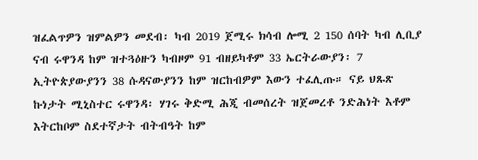ዝፈልጥዎን ዝምልዎን መደብ፡ ካብ 2019 ጀሚሩ ክሳብ ሎሚ 2 150 ሰባት ካብ ሊቢያ ናብ ሩዋንዳ ከም ዝተጓዕዙን ካብዞም 91 ብዘይካቶም 33 ኤርትራውያን፡ 7 ኢትዮጵያውያንን 38 ሱዳናውያንን ከም ዝርከብዎም እውን ተፈሊጡ። ናይ ህጹጽ ኩነታት ሚኒስተር ሩዋንዳ፡ ሃገሩ ቅድሚ ሕጂ ብመሰረት ዝጀመረቶ ንድሕነት እቶም እትርከቦም ስደተኛታት ብትብዓት ከም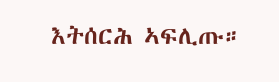እትሰርሕ ኣፍሊጡ።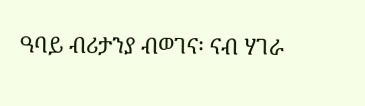ዓባይ ብሪታንያ ብወገና፡ ናብ ሃገራ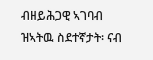ብዘይሕጋዊ ኣገባብ ዝኣትዉ ስደተኛታት፡ ናብ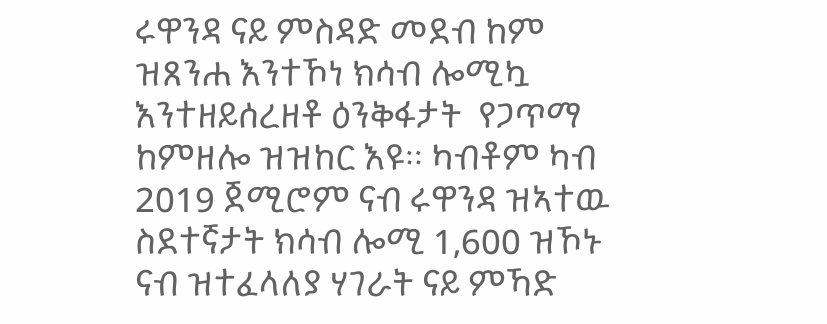ሩዋንዳ ናይ ምስዳድ መደብ ከም ዝጸንሐ እንተኾነ ክሳብ ሎሚኳ እንተዘይሰረዘቶ ዕንቅፋታት  የጋጥማ ከምዘሎ ዝዝከር እዩ። ካብቶም ካብ 2019 ጀሚሮም ናብ ሩዋንዳ ዝኣተዉ ስደተኛታት ክሳብ ሎሚ 1,600 ዝኾኑ ናብ ዝተፈላለያ ሃገራት ናይ ምኻድ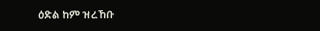ዕድል ከም ዝረኸቡ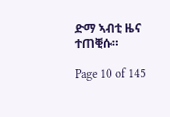ድማ ኣብቲ ዜና ተጠቒሱ።

Page 10 of 145